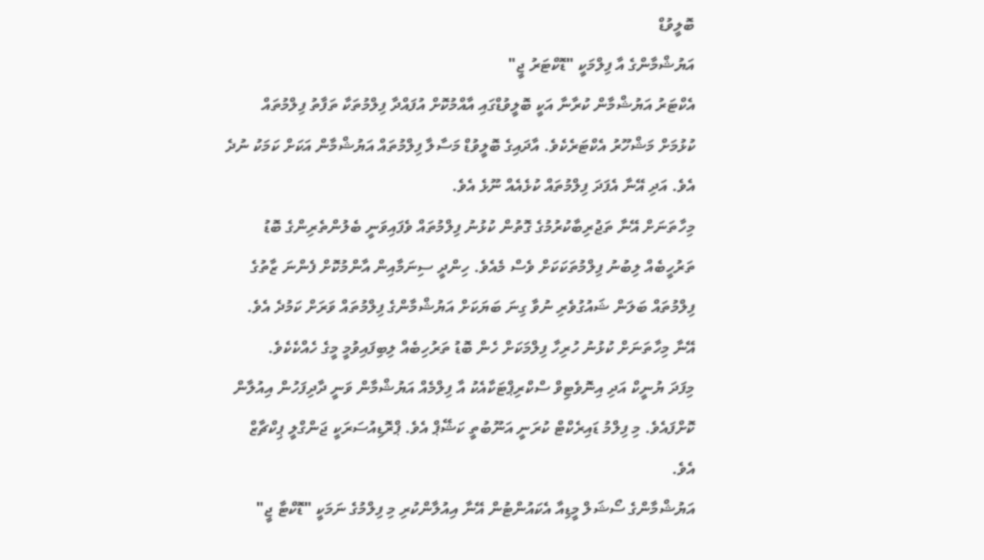ބޮލީވުޑް
އަޔުޝްމާންގެ އާ ފިލްމަކީ "ޑޮކްޓަރު ޖީ"
އެކްޓަރު އަޔުޝްމާން ކުރާނާ އަކީ ބޮލީވުޑްގައި އާއްމުކޮށް އުފައްދާ ފިލްމުތަކާ ތަފާތު ފިލްމުތައް ކުޅުމަށް މަޝްހޫރު އެކްޓަރެކެވެ. އާދައިގެ ބޮލީވުޑް މަސާލާ ފިލްމުތައް އަޔުޝްމާން އަކަށް ކަމަކު ނުދެ އެވެ. އަދި އޭނާ އެފަދަ ފިލްމުތައް ކުޅެއެއް ނޫޅެ އެވެ.
މިހާތަނަށް އޭނާ ތަޖުރިބާކުރުމުގެ ގޮތުން ކުޅުނު ފިލްމުތައް ވެފައިވަނީ ބެލުންތެރިންގެ ބޮޑު ތަރުހީބެއް ލިބުނު ފިލްމުތަކަކަށް ވެސް މެއެވެ. ހިންދީ ސިނަމާއިން އާންމުކޮށް ފެންނަ ޒާތުގެ ފިލްމުތައް ބަލަން ޝައުގުވެރި ނުވާ ގިނަ ބަޔަކަށް އަޔުޝްމާންގެ ފިލްމުތައް ވަރަށް ކަމުދެ އެވެ. އޭނާ މިހާތަނަށް ކުޅުނު ހުރިހާ ފިލްމަކަށް ހެން ބޮޑު ތަރުހިބެއް ލިބިފައިވުމީ މީގެ ހެއްކެކެވެ.
މިފަދަ ޔުނީކް އަދި އިނޮވެޓިވް ސްކްރިޕްޓަކާއެކު އާ ފިލްމެއް އަޔުޝްމާން ވަނީ ދާދިފަހުން އިއުލާން ކޮށްފައެވެ. މި ފިލްމު ޑައިރެކްޓް ކުރަނީ އަނޫބުތީ ކަޝޭޕް އެވެ. ޕްރޮޑިއުސަރަކީ ޖަންގްލީ ޕިކްޗާޒް އެވެ.
އަޔުޝްމާންގެ ސޯޝަލް މީޑިއާ އެކައުންޓުން އޭނާ އިއުލާންކުރި މި ފިލްމުގެ ނަމަކީ "ޑޮކްޓާ ޖީ"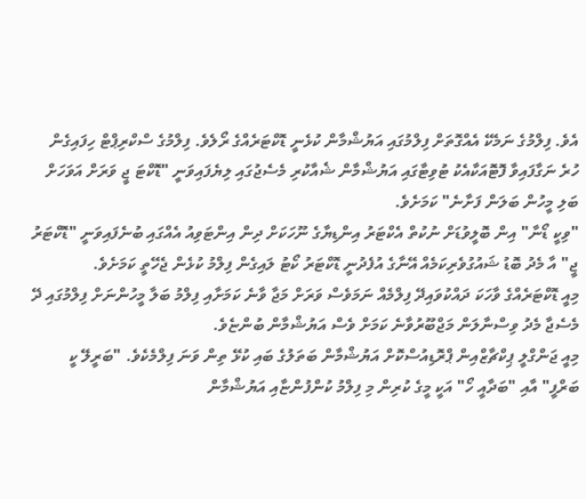އެވެ. ފިލްމުގެ ނަމެކޭ އެއްގޮތަށް ފިލްމުގައި އަޔުޝްމާން ކުޅެނީ ޑޮކްޓަރެއްގެ ރޯލެވެ. ފިލްމުގެ ސްކްރިޕްޓް ހިފައިގެން ހުރެ ނަގާފައިވާ ފޮޓޮއަކާއެކު ޓުވިޓާގައި އަޔުޝްމާން ޝެއާކުރި މެސެޖުގައި ލިޔެފައިވަނީ "ޑޮކްޓަ ޖީ ވަރަށް އަވަހަށް ބަލި މީހުން ބަލަން ފަށާނެ" ކަމަށެވެ.
"ވިކީ ޑޯނާ" އިން ބޮލީވުޑަށް ނުކުތް އެކްޓަރު އިންޑިޔާގެ ނޫހަކަށް ދިން އިންޓަވިއު އެއްގައި ބުނެފައިވަނީ "ޑޮކްޓަރު ޖީ" އާ މެދު ބޮޑު ޝައުގުވެރިކަމެއް އޭނާގެ އުފެދުނީ ޑޮކްޓަރު ކޯޓު ލައިގެން ފިލްމު ކުޅެން ޖެހޭތީ ކަމަށެވެ.
މިއީ ޑޮކްޓަރެއްގެ ވާހަކަ ދައްކުވައިދޭ ފިލްމެއް ނަމަވެސް ވަރަށް މަޖާ ވާނެ ކަމަށާއި ފިލްމު ބަލާ މީހުންނަށް ފިލްމުގައި ދޭ މެސެޖާ މެދު ވިސްނާލަން މަޖްބޫރުވާނެ ކަމަށް ވެސް އަޔުޝްމާން ބުންޏެވެ.
މިއީ ޖަންގްލީ ޕިކްޗާޒްއިން ޕްރޮޑިއުސްކޮށް އަޔުޝްމާން ބަތަލުގެ ބައި ކުޅޭ ތިން ވަނަ ފިލްމެކެވެ. "ބަރީލޭ ކީ ބަރްފީ" އާއި "ބަދާއީ ހޯ" އަކީ މީގެ ކުރިން މި ފިލްމު ކުންފުންޏާއި އަޔުޝްމާން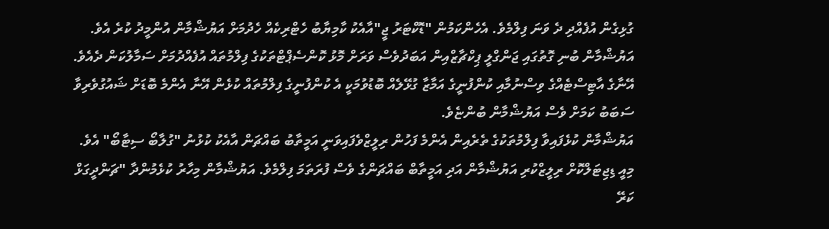ގުޅިގެން އުފެއްދި ދެ ވަނަ ފިލްމެވެ. އެހެންކަމުން "ޑޮކްޓަރު ޖީ"އާއެކު ކާމިޔާބު ހެޓްރިކެއް ހެދުމަށް އަޔުޝްމާން އުންމީދު ކުރެ އެވެ.
އަޔުޝްމާން ބުނި ގޮތުގައި ޖަންގްލީ ޕިކްޗާޒްއިން އަބަދުވެސް ވަރަށް މޮޅު ކޮންސެޕްޓްތަކުގެ ފިލްމުތައް އުފެއްދުމަށް ސަމާލުކަން ދެއެވެ. އޭނާގެ އާޓިސްޓެއްގެ ވިސްނުމާއި ކުންފުނީގެ އަމާޒާ ގުޅޭލެއް ބޮޑުވުމަކީ އެ ކުންފުނީގެ ފިލްމުތައް ކުޅެން އޭނާ އެންމެ ބޮޑަށް ޝައުގުވެރިވާ ސަބަބު ކަމަށް ވެސް އަޔުޝްމާން ބުންޏެވެ.
އަޔުޝްމާން ކުޅެފައިވާ ފިލްމުތަކުގެ ތެރެއިން އެންމެ ފަހުން ރިލީޒްވެފައިވަނީ އަމީތާބު ބައްޗަން އާއެކު ކުޅުނު "ގުލާބޯ ސިޓާބޯ" އެވެ. މިއީ ޑިޖިޓަލްކޮށް ރިލީޒްކުރި އަޔުޝްމާން އަދި އަމީތާބް ބައްޗަންގެ ވެސް ފުރަތަމަ ފިލްމެވެ. އަޔުޝްމާން މިހާރު ކުޅެމުންދާ "ޗަންދީގަޅް ކަރޭ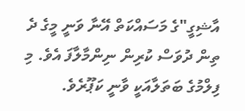އާޝިގީ"ގެ މަސައްކަތް އޭނާ ވަނީ މީގެ ދެ ތިން ދުވަސް ކުރިން ނިންމާލާފަ އެވެ. މި ފިލްމުގެ ބަތަލާއަކީ ވާނީ ކަޕޫރެވެ.